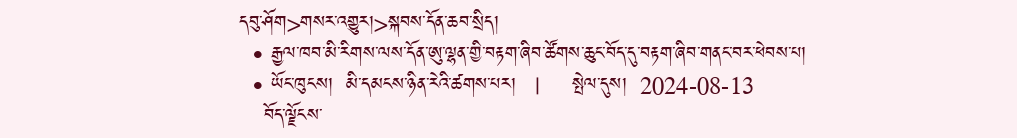དབུ་ཤོག>གསར་འགྱུར།>སྐབས་དོན་ཆབ་སྲིད།
  • རྒྱལ་ཁབ་མི་རིགས་ལས་དོན་ཨུ་ལྷན་གྱི་བརྟག་ཞིབ་ཚོགས་ཆུང་བོད་དུ་བརྟག་ཞིབ་གནང་བར་ཕེབས་པ།
  • ཡོང་ཁུངས།  མི་དམངས་ཉིན་རེའི་ཚགས་པར།   |     སྤེལ་དུས།  2024-08-13
    བོད་ལྗོངས་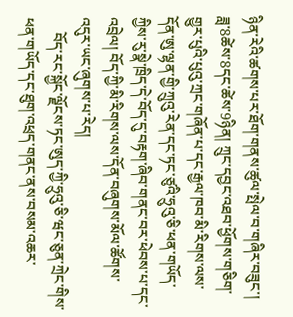ཉིན་རེའི་ཚགས་པར་ཐོག་གནས་ཚུལ་སྤེལ་བ་གཞིར་བཟུང་། ཟླ་8ཚེས་8དང་ཚེས་9ཉིན། ཀྲུང་དབྱང་འཐབ་ཕྱོགས་གཅིག་གྱུར་པུའི་པུའུ་ཀྲང་གཞོན་པ་དང་རྒྱལ་ཁབ་མི་རིགས་ལས་དོན་ཨུ་ལྷན་གྱི་ཀྲུའུ་རེན་དང་ཏང་ཙུའི་ཧྲུའུ་ཅི་ཕན་གཡོད་ཀྱིས་རུ་སྣེ་ཁྲིད་དེ་བོད་དུ་བརྟག་ཞིབ་གནང་བར་ཕེབས་པ་དང་འབྲེལ། བོད་ཀྱི་མི་རིགས་ལས་དོན་བཞུགས་མོལ་ཚོགས་འདུར་ཡང་ཞུགས་པ་རེད།
    བོད་རང་སྐྱོང་ལྗོངས་ཏང་ཨུད་ཀྱི་ཧྲུའུ་ཅི་ཝང་ཅུན་ཀྲེང་གིས་ཕན་གཡོད་དང་ཐུག་འཕྲད་གནང་ནས་བསམ་འཆར་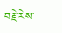བརྗེ་རེས་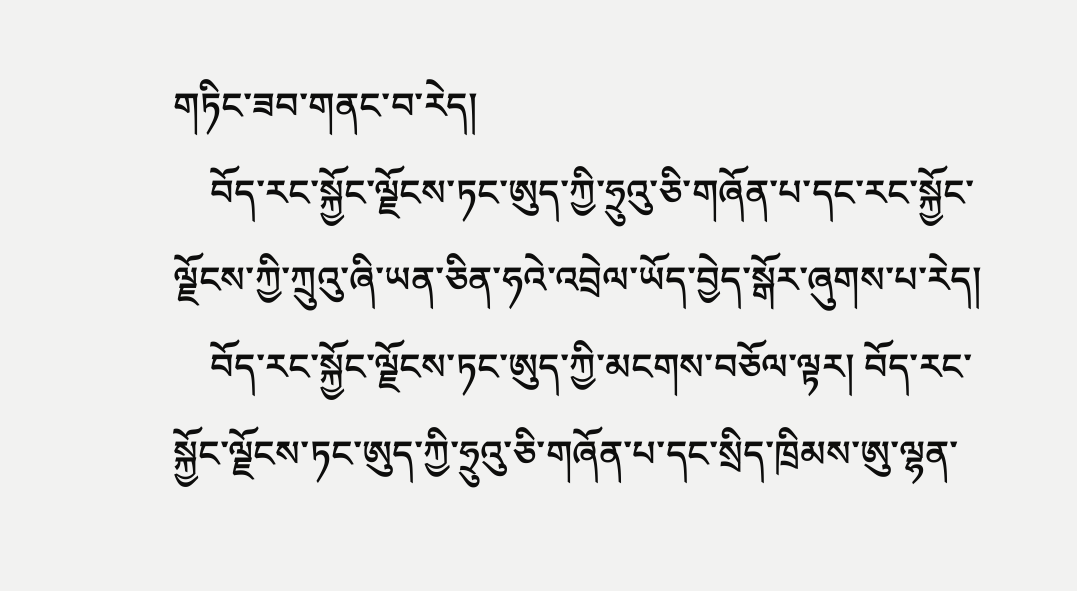གཏིང་ཟབ་གནང་བ་རེད།
    བོད་རང་སྐྱོང་ལྗོངས་ཏང་ཨུད་ཀྱི་ཧྲུའུ་ཅི་གཞོན་པ་དང་རང་སྐྱོང་ལྗོངས་ཀྱི་ཀྲུའུ་ཞི་ཡན་ཅིན་ཧའེ་འབྲེལ་ཡོད་བྱེད་སྒོར་ཞུགས་པ་རེད།
    བོད་རང་སྐྱོང་ལྗོངས་ཏང་ཨུད་ཀྱི་མངགས་བཅོལ་ལྟར། བོད་རང་སྐྱོང་ལྗོངས་ཏང་ཨུད་ཀྱི་ཧྲུའུ་ཅི་གཞོན་པ་དང་སྲིད་ཁྲིམས་ཨུ་ལྷན་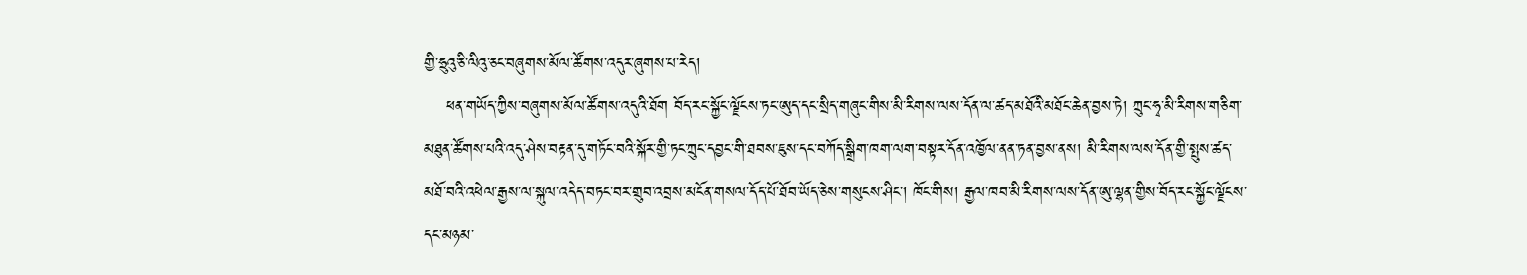གྱི་ཧྲུའུ་ཅི་ལིའུ་ཅང་བཞུགས་མོལ་ཚོགས་འདུར་ཞུགས་པ་རེད།
    ཕན་གཡོད་ཀྱིས་བཞུགས་མོལ་ཚོགས་འདུའི་ཐོག བོད་རང་སྐྱོང་ལྗོངས་ཏང་ཨུད་དང་སྲིད་གཞུང་གིས་མི་རིགས་ལས་དོན་ལ་ཚད་མཐོའི་མཐོང་ཆེན་བྱས་ཏེ། ཀྲུང་ཧྭ་མི་རིགས་གཅིག་མཐུན་ཚོགས་པའི་འདུ་ཤེས་བརྟན་དུ་གཏོང་བའི་སྐོར་གྱི་ཏང་ཀྲུང་དབྱང་གི་ཐབས་ཇུས་དང་བཀོད་སྒྲིག་ཁག་ལག་བསྟར་དོན་འཁྱོལ་ནན་ཏན་བྱས་ནས། མི་རིགས་ལས་དོན་གྱི་སྤུས་ཚད་མཐོ་བའི་འཕེལ་རྒྱས་ལ་སྐུལ་འདེད་བཏང་བར་གྲུབ་འབྲས་མངོན་གསལ་དོད་པོ་ཐོབ་ཡོད་ཅེས་གསུངས་ཤིང་། ཁོང་གིས། རྒྱལ་ཁབ་མི་རིགས་ལས་དོན་ཨུ་ལྷན་གྱིས་བོད་རང་སྐྱོང་ལྗོངས་དང་མཉམ་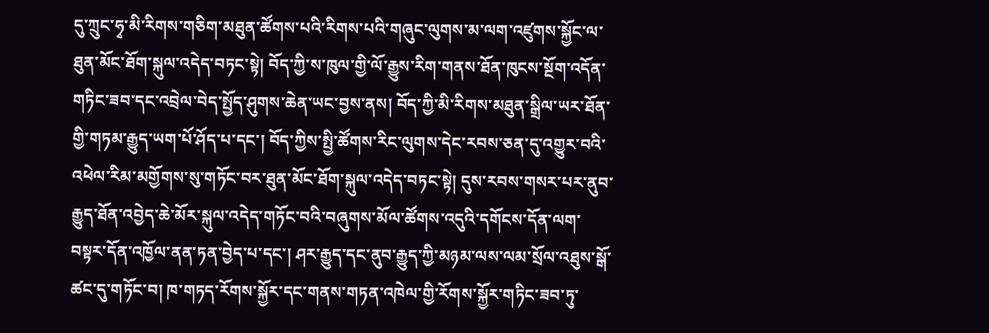དུ་ཀྲུང་ཧྭ་མི་རིགས་གཅིག་མཐུན་ཚོགས་པའི་རིགས་པའི་གཞུང་ལུགས་མ་ལག་འཛུགས་སྐྱོང་ལ་ཐུན་མོང་ཐོག་སྐུལ་འདེད་བཏང་སྟེ། བོད་ཀྱི་ས་ཁུལ་གྱི་ལོ་རྒྱུས་རིག་གནས་ཐོན་ཁུངས་སྔོག་འདོན་གཏིང་ཟབ་དང་འབྲེལ་བེད་སྤྱོད་ཤུགས་ཆེན་ཡང་བྱས་ནས། བོད་ཀྱི་མི་རིགས་མཐུན་སྒྲིལ་ཡར་ཐོན་གྱི་གཏམ་རྒྱུད་ཡག་པོ་ཤོད་པ་དང་། བོད་ཀྱིས་སྤྱི་ཚོགས་རིང་ལུགས་དེང་རབས་ཅན་དུ་འགྱུར་བའི་འཕེལ་རིམ་མགྱོགས་སུ་གཏོང་བར་ཐུན་མོང་ཐོག་སྐུལ་འདེད་བཏང་སྟེ། དུས་རབས་གསར་པར་ནུབ་རྒྱུད་ཐོན་འབྱེད་ཆེ་མོར་སྐུལ་འདེད་གཏོང་བའི་བཞུགས་མོལ་ཚོགས་འདུའི་དགོངས་དོན་ལག་བསྟར་དོན་འཁྱོལ་ནན་ཏན་བྱེད་པ་དང་། ཤར་རྒྱུད་དང་ནུབ་རྒྱུད་ཀྱི་མཉམ་ལས་ལམ་སྲོལ་འཐུས་སྒོ་ཚང་དུ་གཏོང་བ། ཁ་གཏད་རོགས་སྐྱོར་དང་གནས་གཏན་འཁེལ་གྱི་རོགས་སྐྱོར་གཏིང་ཟབ་ཏུ་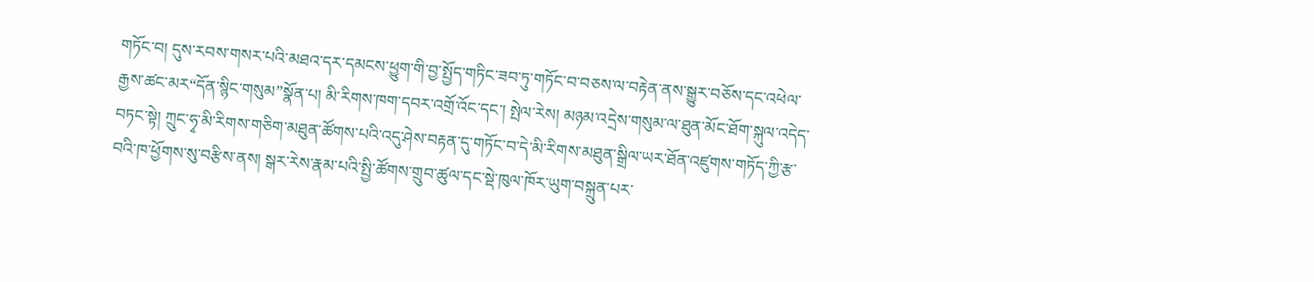གཏོང་བ། དུས་རབས་གསར་པའི་མཐའ་དར་དམངས་ཕྱུག་གི་བྱ་སྤྱོད་གཏིང་ཟབ་ཏུ་གཏོང་བ་བཅས་ལ་བརྟེན་ནས་སྒྱུར་བཅོས་དང་འཕེལ་རྒྱས་ཚང་མར“དོན་སྙིང་གསུམ”སྣོན་པ། མི་རིགས་ཁག་དབར་འགྲོ་འོང་དང་། སྤེལ་རེས། མཉམ་འདྲེས་གསུམ་ལ་ཐུན་མོང་ཐོག་སྐུལ་འདེད་བཏང་སྟེ། ཀྲུང་ཧྭ་མི་རིགས་གཅིག་མཐུན་ཚོགས་པའི་འདུ་ཤེས་བརྟན་དུ་གཏོང་བ་དེ་མི་རིགས་མཐུན་སྒྲིལ་ཡར་ཐོན་འཛུགས་གཏོད་ཀྱི་རྩ་བའི་ཁ་ཕྱོགས་སུ་བརྩིས་ནས། སྒར་རེས་རྣམ་པའི་སྤྱི་ཚོགས་གྲུབ་ཚུལ་དང་སྡེ་ཁུལ་ཁོར་ཡུག་བསྐྲུན་པར་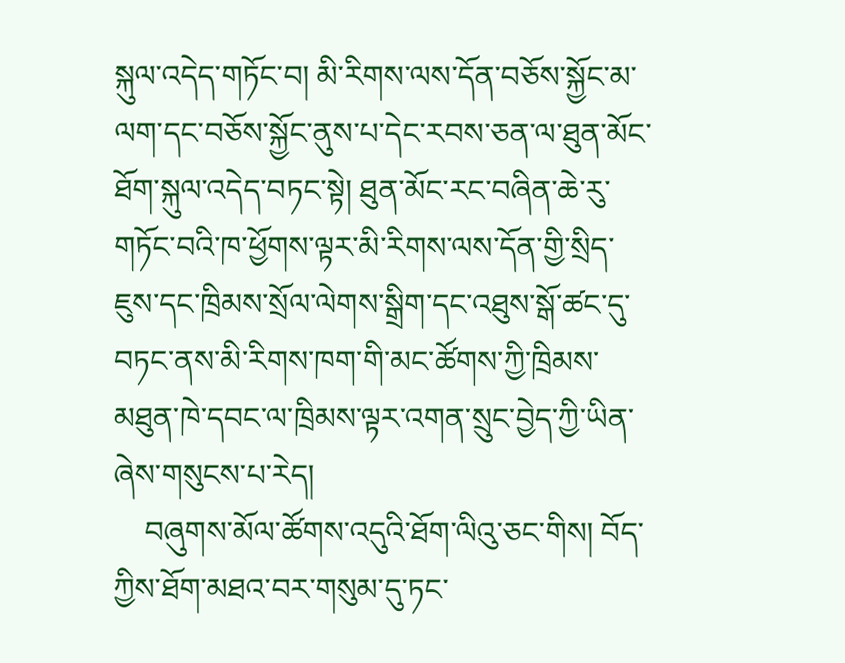སྐུལ་འདེད་གཏོང་བ། མི་རིགས་ལས་དོན་བཅོས་སྐྱོང་མ་ལག་དང་བཅོས་སྐྱོང་ནུས་པ་དེང་རབས་ཅན་ལ་ཐུན་མོང་ཐོག་སྐུལ་འདེད་བཏང་སྟེ། ཐུན་མོང་རང་བཞིན་ཆེ་རུ་གཏོང་བའི་ཁ་ཕྱོགས་ལྟར་མི་རིགས་ལས་དོན་གྱི་སྲིད་ཇུས་དང་ཁྲིམས་སྲོལ་ལེགས་སྒྲིག་དང་འཐུས་སྒོ་ཚང་དུ་བཏང་ནས་མི་རིགས་ཁག་གི་མང་ཚོགས་ཀྱི་ཁྲིམས་མཐུན་ཁེ་དབང་ལ་ཁྲིམས་ལྟར་འགན་སྲུང་བྱེད་ཀྱི་ཡིན་ཞེས་གསུངས་པ་རེད།
    བཞུགས་མོལ་ཚོགས་འདུའི་ཐོག་ལིའུ་ཅང་གིས། བོད་ཀྱིས་ཐོག་མཐའ་བར་གསུམ་དུ་ཏང་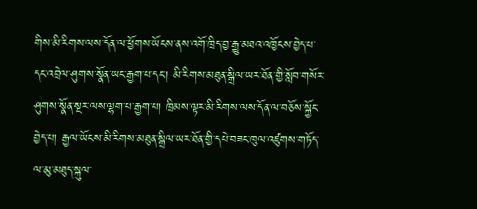གིས་མི་རིགས་ལས་དོན་ལ་ཕྱོགས་ཡོངས་ནས་འགོ་ཁྲིད་བྱ་རྒྱུ་མཐའ་འཁྱོངས་བྱེད་པ་དང་འབྲེལ་ཤུགས་སྣོན་ཡང་རྒྱག་པ་དང་། མི་རིགས་མཐུན་སྒྲིལ་ཡར་ཐོན་གྱི་སློབ་གསོར་ཤུགས་སྣོན་སྔར་ལས་ལྷག་པ་རྒྱག་པ། ཁྲིམས་ལྟར་མི་རིགས་ལས་དོན་ལ་བཅོས་སྐྱོང་བྱེད་པ། རྒྱལ་ཡོངས་མི་རིགས་མཐུན་སྒྲིལ་ཡར་ཐོན་གྱི་དཔེ་བཟང་ཁུལ་འཛུགས་གཏོད་ལ་མུ་མཐུད་སྐུལ་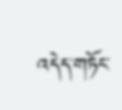འདེད་གཏོང་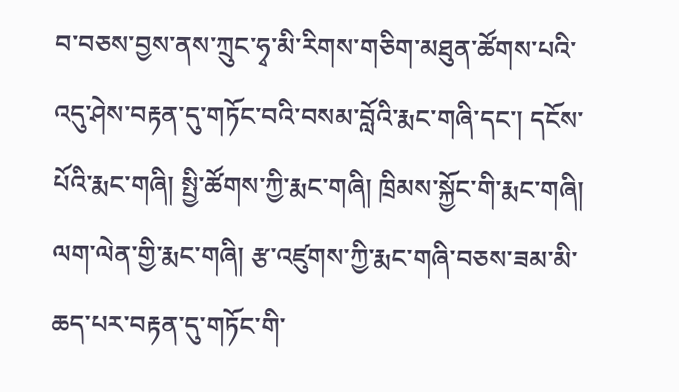བ་བཅས་བྱས་ནས་ཀྲུང་ཧྭ་མི་རིགས་གཅིག་མཐུན་ཚོགས་པའི་འདུ་ཤེས་བརྟན་དུ་གཏོང་བའི་བསམ་བློའི་རྨང་གཞི་དང་། དངོས་པོའི་རྨང་གཞི། སྤྱི་ཚོགས་ཀྱི་རྨང་གཞི། ཁྲིམས་སྐྱོང་གི་རྨང་གཞི། ལག་ལེན་གྱི་རྨང་གཞི། རྩ་འཛུགས་ཀྱི་རྨང་གཞི་བཅས་ཟམ་མི་ཆད་པར་བརྟན་དུ་གཏོང་གི་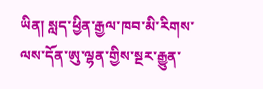ཡིན། སླད་ཕྱིན་རྒྱལ་ཁབ་མི་རིགས་ལས་དོན་ཨུ་ལྷན་གྱིས་སྔར་རྒྱུན་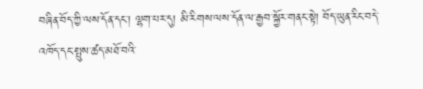བཞིན་བོད་ཀྱི་ལས་དོན་དང་། ལྷག་པར་དུ། མི་རིགས་ལས་དོན་ལ་རྒྱབ་སྐྱོར་གནང་སྟེ། བོད་ཡུན་རིང་བདེ་འཁོད་དང་སྤུས་ཚད་མཐོ་བའི་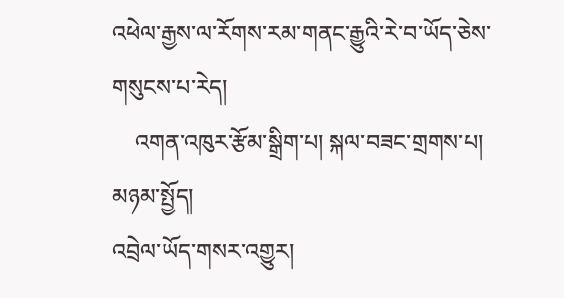འཕེལ་རྒྱས་ལ་རོགས་རམ་གནང་རྒྱུའི་རེ་བ་ཡོད་ཅེས་གསུངས་པ་རེད།
    འགན་འཁུར་རྩོམ་སྒྲིག་པ། སྐལ་བཟང་གྲགས་པ།
མཉམ་སྤྱོད།
འབྲེལ་ཡོད་གསར་འགྱུར།